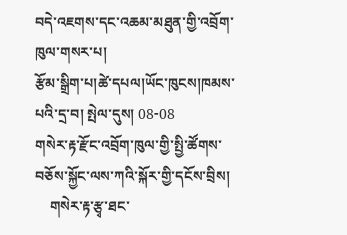བདེ་འཇགས་དང་འཆམ་མཐུན་གྱི་འབྲོག་ཁུལ་གསར་པ།
རྩོམ་སྒྲིག་པ།ཚེ་དཔལ།ཡོང་ཁུངས།ཁམས་པའི་དྲ་བ། སྤེལ་དུས། 08-08
གསེར་རྟ་རྫོང་འབྲོག་ཁུལ་གྱི་སྤྱི་ཚོགས་བཅོས་སྐྱོང་ལས་ཀའི་སྐོར་གྱི་དངོས་བྲིས།
    གསེར་རྟ་རྩྭ་ཐང་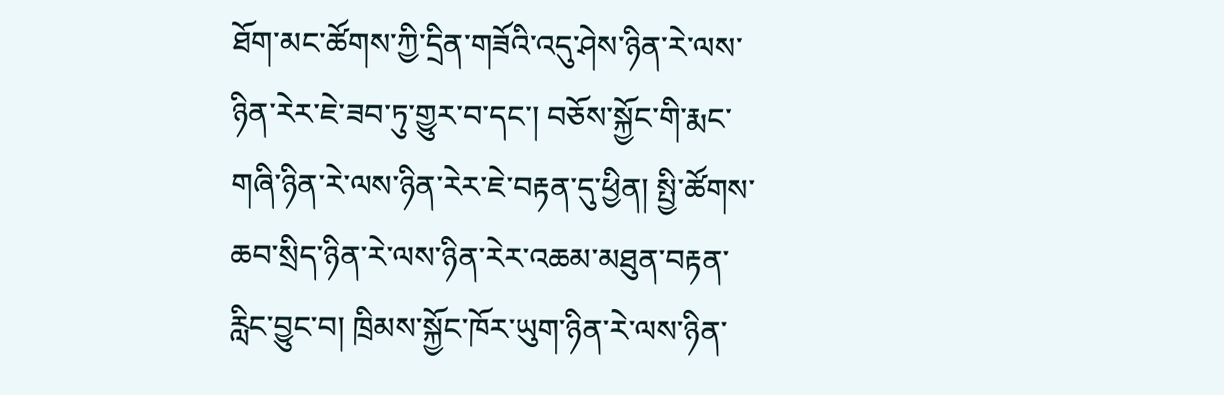ཐོག་མང་ཚོགས་ཀྱི་དྲིན་གཟོའི་འདུ་ཤེས་ཉིན་རེ་ལས་ཉིན་རེར་ཇེ་ཟབ་ཏུ་གྱུར་བ་དང་། བཅོས་སྐྱོང་གི་རྨང་གཞི་ཉིན་རེ་ལས་ཉིན་རེར་ཇེ་བརྟན་དུ་ཕྱིན། སྤྱི་ཚོགས་ཆབ་སྲིད་ཉིན་རེ་ལས་ཉིན་རེར་འཆམ་མཐུན་བརྟན་རླིང་བྱུང་བ། ཁྲིམས་སྐྱོང་ཁོར་ཡུག་ཉིན་རེ་ལས་ཉིན་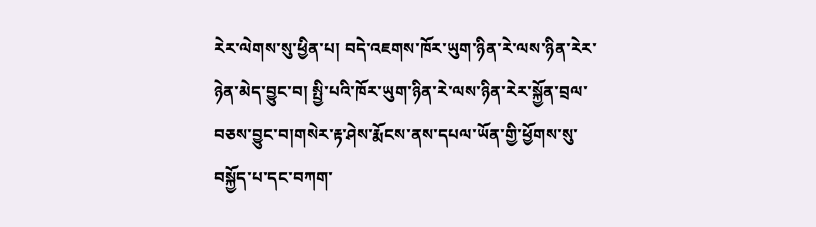རེར་ལེགས་སུ་ཕྱིན་པ། བདེ་འཇགས་ཁོར་ཡུག་ཉིན་རེ་ལས་ཉིན་རེར་ཉེན་མེད་བྱུང་བ། སྤྱི་པའི་ཁོར་ཡུག་ཉིན་རེ་ལས་ཉིན་རེར་སྐྱོན་བྲལ་བཅས་བྱུང་བ།གསེར་རྟ་ཤེས་རྨོངས་ནས་དཔལ་ཡོན་གྱི་ཕྱོགས་སུ་བསྐྱོད་པ་དང་བཀག་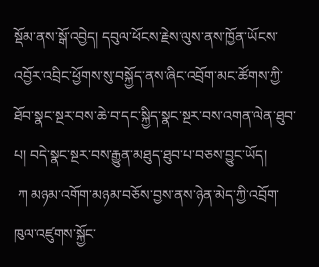སྡོམ་ནས་སྒོ་འབྱེད། དབུལ་ཕོངས་རྗེས་ལུས་ནས་ཁྱོན་ཡོངས་འབྱོར་འབྲིང་ཕྱོགས་སུ་བསྐྱོད་ནས་ཞིང་འབྲོག་མང་ཚོགས་ཀྱི་ཐོབ་སྣང་སྔར་བས་ཆེ་བ་དང་སྐྱིད་སྣང་སྔར་བས་འགན་ལེན་ཐུབ་པ། བདེ་སྣང་སྔར་བས་རྒྱུན་མཐུད་ཐུབ་པ་བཅས་བྱུང་ཡོད།
 ཀ མཉམ་འགོག་མཉམ་བཅོས་བྱས་ནས་ཉེན་མེད་ཀྱི་འབྲོག་ཁུལ་འཛུགས་སྐྱོང་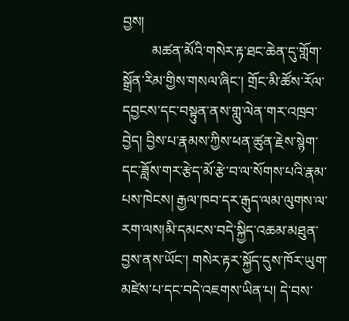བྱས།
        མཚན་མོའི་གསེར་རྟ་ཐང་ཆེན་དུ་གློག་སྒྲོན་རིམ་གྱིས་གསལ་ཞིང་། གྲོང་མི་ཚོས་རོལ་དབྱངས་དང་བསྟུན་ནས་གླུ་ལེན་གར་འཁྲབ་བྱེད། བྱིས་པ་རྣམས་ཀྱིས་ཕན་ཚུན་རྗེས་སྙེག་དང་ཟློས་གར་རྩེད་མོ་རྩེ་བ་ལ་སོགས་པའི་རྣམ་པས་ཁེངས། རྒྱལ་ཁབ་དར་རྒུད་ལམ་ལུགས་ལ་རག་ལས།མི་དམངས་བདེ་སྐྱིད་འཆམ་མཐུན་བྱས་ནས་ཡོང་། གསེར་རྟར་སྐྱོད་དུས་ཁོར་ཡུག་མཛེས་པ་དང་བདེ་འཇགས་ཡིན་པ། དེ་བས་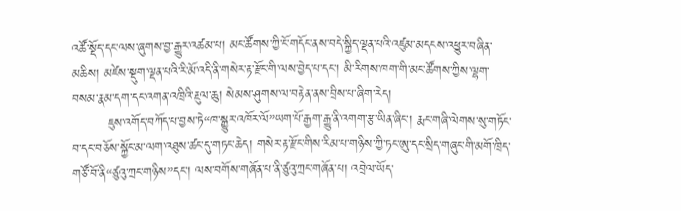འཚོ་སྡོད་དང་ལས་ཞུགས་བྱ་རྒྱུར་འཚམ་པ། མང་ཚོགས་ཀྱི་ངོ་གདོང་ནས་བདེ་སྐྱིད་ལྡན་པའི་འཛུམ་མདངས་འཕྱུར་བཞིན་མཆིས། མཛེས་སྡུག་ལྡན་པའི་རི་མོ་འདི་ནི་གསེར་རྟ་རྫོང་གི་ལས་བྱེད་པ་དང་། མི་རིགས་ཁག་གི་མང་ཚོགས་ཀྱིས་ལྷག་བསམ་རྣམ་དག་དང་འགན་འཁྲིའི་རྔུལ་ཆུ། སེམས་ཤུགས་ལ་བརྟེན་ནས་བྲིས་པ་ཞིག་རེད།
        ཇུས་འགོད་བཀོད་པ་བྱས་ཏེ“ཁ་སྒྱུར་འཁོར་ལོ”ཡག་པོ་རྒྱག་རྒྱུ་ནི་འགག་རྩ་ཡིན་ཞིང་། རྨང་གཞི་ལེགས་སུ་གཏོང་བ་དང་བཅོས་སྐྱོང་མ་ལག་འཐུས་ཚང་དུ་གཏང་ཆེད། གསེར་རྟ་རྫོང་གིས་རིམ་པ་གཉིས་ཀྱི་ཏང་ཨུ་དང་སྲིད་གཞུང་གི་མགོ་ཁྲིད་གཙོ་བོ་ནི“ཙུའུ་ཀྲང་གཉིས”དང་། ལས་བགོས་གཞོན་པ་ནི་ཙུའུ་ཀྲང་གཞོན་པ། འབྲེལ་ཡོད་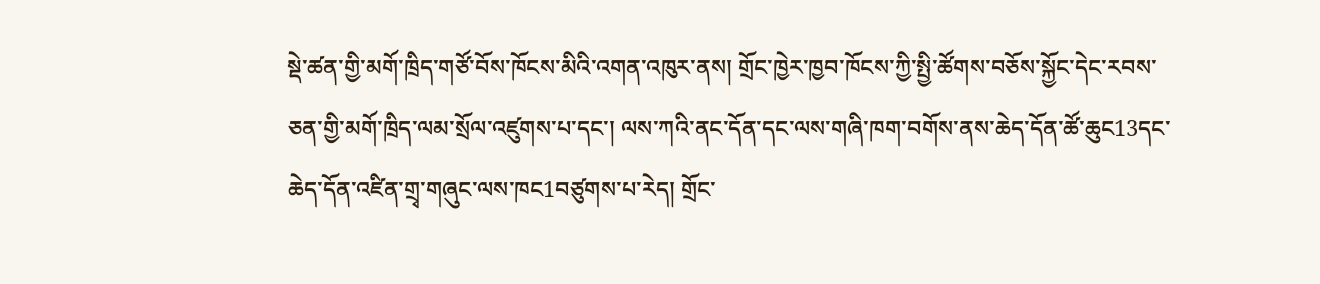སྡེ་ཚན་གྱི་མགོ་ཁྲིད་གཙོ་བོས་ཁོངས་མིའི་འགན་འཁུར་ནས། གྲོང་ཁྱེར་ཁྱབ་ཁོངས་ཀྱི་སྤྱི་ཚོགས་བཅོས་སྐྱོང་དེང་རབས་ཅན་གྱི་མགོ་ཁྲིད་ལམ་སྲོལ་འཛུགས་པ་དང་། ལས་ཀའི་ནང་དོན་དང་ལས་གཞི་ཁག་བགོས་ནས་ཆེད་དོན་ཚོ་ཆུང13དང་ཆེད་དོན་འཛིན་གྲྭ་གཞུང་ལས་ཁང1བཙུགས་པ་རེད། གྲོང་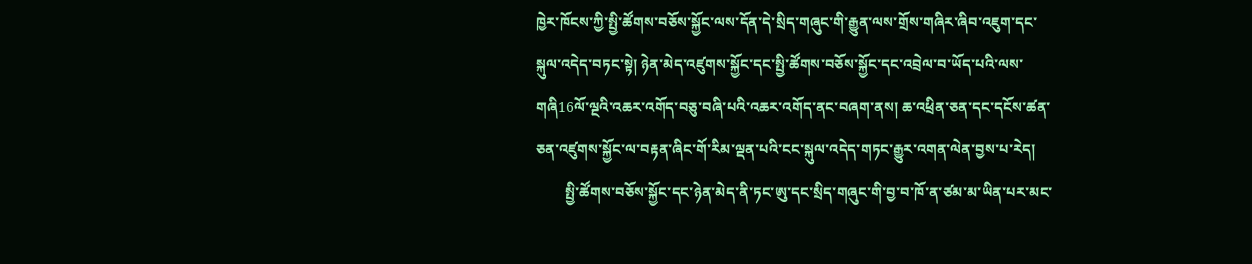ཁྱེར་ཁོངས་ཀྱི་སྤྱི་ཚོགས་བཅོས་སྐྱོང་ལས་དོན་དེ་སྲིད་གཞུང་གི་རྒྱུན་ལས་གྲོས་གཞིར་ཞིབ་འཇུག་དང་སྐུལ་འདེད་བཏང་སྟེ། ཉེན་མེད་འཛུགས་སྐྱོང་དང་སྤྱི་ཚོགས་བཅོས་སྐྱོང་དང་འབྲེལ་བ་ཡོད་པའི་ལས་གཞི16ལོ་ལྔའི་འཆར་འགོད་བཅུ་བཞི་པའི་འཆར་འགོད་ནང་བཞག་ནས། ཆ་འཕྲིན་ཅན་དང་དངོས་ཚན་ཅན་འཛུགས་སྐྱོང་ལ་བརྟན་ཞིང་གོ་རིམ་ལྡན་པའི་ངང་སྐུལ་འདེད་གཏང་རྒྱུར་འགན་ལེན་བྱས་པ་རེད།
        སྤྱི་ཚོགས་བཅོས་སྐྱོང་དང་ཉེན་མེད་ནི་ཏང་ཨུ་དང་སྲིད་གཞུང་གི་བྱ་བ་ཁོ་ན་ཙམ་མ་ཡིན་པར་མང་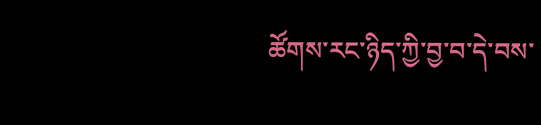ཚོགས་རང་ཉིད་ཀྱི་བྱ་བ་དེ་བས་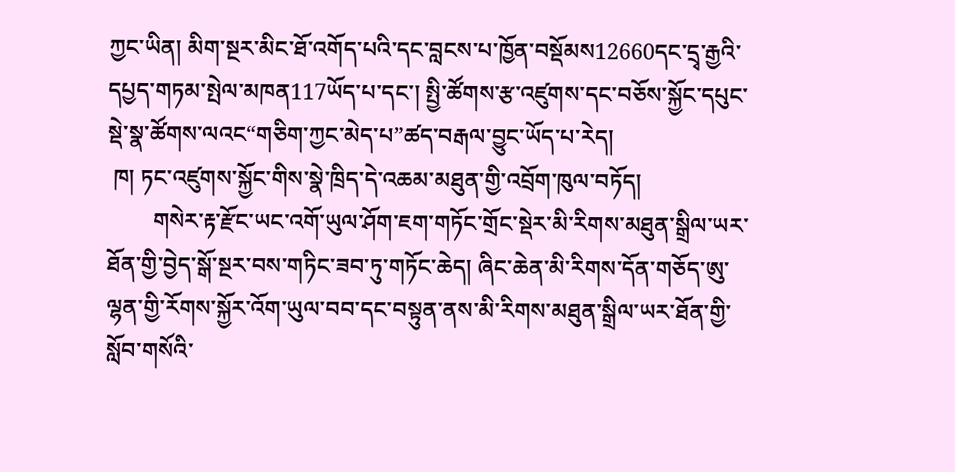ཀྱང་ཡིན། མིག་སྔར་མིང་ཐོ་འགོད་པའི་དང་བླངས་པ་ཁྱོན་བསྡོམས12660དང་དྲྭ་རྒྱའི་དཔྱད་གཏམ་སྤེལ་མཁན117ཡོད་པ་དང་། སྤྱི་ཚོགས་རྩ་འཛུགས་དང་བཅོས་སྐྱོང་དཔུང་སྡེ་སྣ་ཚོགས་ལའང“གཅིག་ཀྱང་མེད་པ”ཚད་བརྒལ་བྱུང་ཡོད་པ་རེད།
 ཁ། ཏང་འཛུགས་སྐྱོང་གིས་སྣེ་ཁྲིད་དེ་འཆམ་མཐུན་གྱི་འབྲོག་ཁུལ་བཏོད།
        གསེར་རྟ་རྫོང་ཡང་འགོ་ཡུལ་ཤོག་ཇག་གཏོང་གྲོང་སྡེར་མི་རིགས་མཐུན་སྒྲིལ་ཡར་ཐོན་གྱི་བྱེད་སྒོ་སྔར་བས་གཏིང་ཟབ་ཏུ་གཏོང་ཆེད། ཞིང་ཆེན་མི་རིགས་དོན་གཅོད་ཨུ་ལྷན་གྱི་རོགས་སྐྱོར་འོག་ཡུལ་བབ་དང་བསྟུན་ནས་མི་རིགས་མཐུན་སྒྲིལ་ཡར་ཐོན་གྱི་སློབ་གསོའི་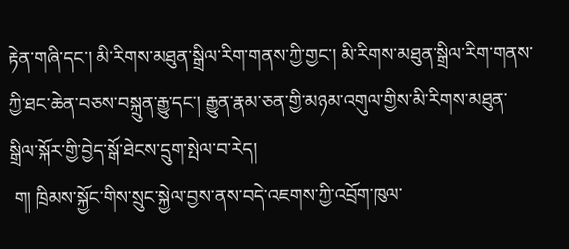རྟེན་གཞི་དང་། མི་རིགས་མཐུན་སྒྲིལ་རིག་གནས་ཀྱི་གྱང་། མི་རིགས་མཐུན་སྒྲིལ་རིག་གནས་ཀྱི་ཐང་ཆེན་བཅས་བསྐྲུན་རྒྱུ་དང་། རྒྱུན་རྣམ་ཅན་གྱི་མཉམ་འགུལ་གྱིས་མི་རིགས་མཐུན་སྒྲིལ་སྐོར་གྱི་བྱེད་སྒོ་ཐེངས་དྲུག་སྤེལ་བ་རེད།
 ག། ཁྲིམས་སྐྱོང་གིས་སྲུང་སྐྱེལ་བྱས་ནས་བདེ་འཇགས་ཀྱི་འབྲོག་ཁུལ་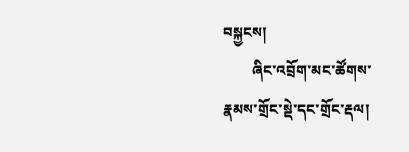བསྐྱངས།
        ཞིང་འབྲོག་མང་ཚོགས་རྣམས་གྲོང་སྡེ་དང་གྲོང་རྡལ།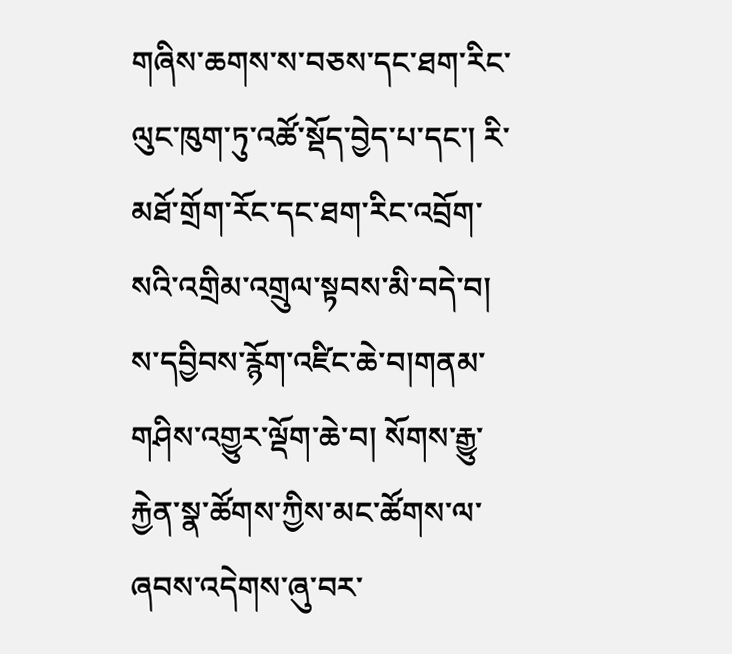གཞིས་ཆགས་ས་བཅས་དང་ཐག་རིང་ལུང་ཁུག་ཏུ་འཚོ་སྡོད་བྱེད་པ་དང་། རི་མཐོ་གྲོག་རོང་དང་ཐག་རིང་འབྲོག་སའི་འགྲིམ་འགྲུལ་སྟབས་མི་བདེ་བ། ས་དབྱིབས་རྙོག་འཛིང་ཆེ་བ།གནམ་གཤིས་འགྱུར་ལྡོག་ཆེ་བ། སོགས་རྒྱུ་རྐྱེན་སྣ་ཚོགས་ཀྱིས་མང་ཚོགས་ལ་ཞབས་འདེགས་ཞུ་བར་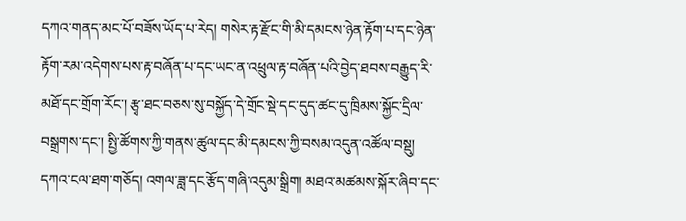དཀའ་གནད་མང་པོ་བཟོས་ཡོད་པ་རེད། གསེར་རྟ་རྫོང་གི་མི་དམངས་ཉེན་རྟོག་པ་དང་ཉེན་རྟོག་རམ་འདེགས་པས་རྟ་བཞོན་པ་དང་ཡང་ན་འཕྲུལ་རྟ་བཞོན་པའི་བྱེད་ཐབས་བརྒྱུད་རི་མཐོ་དང་གྲོག་རོང་། རྩྭ་ཐང་བཅས་སུ་བསྐྱོད་དེ་གྲོང་སྡེ་དང་དུད་ཚང་དུ་ཁྲིམས་སྐྱོང་དྲིལ་བསྒྲགས་དང་། སྤྱི་ཚོགས་ཀྱི་གནས་ཚུལ་དང་མི་དམངས་ཀྱི་བསམ་འདུན་འཚོལ་བསྡུ། དཀའ་ངལ་ཐག་གཅོད། འགལ་ཟླ་དང་རྩོད་གཞི་འདུམ་སྒྲིག། མཐའ་མཚམས་སྐོར་ཞིབ་དང་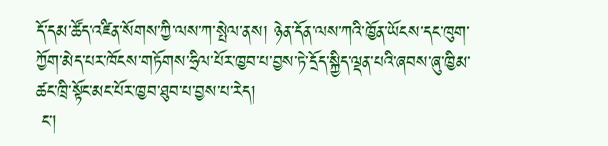དོ་དམ་ཚོད་འཛིན་སོགས་ཀྱི་ལས་ཀ་སྤེལ་ནས། ཉེན་དོན་ལས་ཀའི་ཁྱོན་ཡོངས་དང་ཁུག་ཀྱོག་མེད་པར་ཁོངས་གཏོགས་ཧྲིལ་པོར་ཁྱབ་པ་བྱས་ཏེ་དྲོད་སྐྱིད་ལྡན་པའི་ཞབས་ཞུ་ཁྱིམ་ཚང་ཁྲི་སྟོང་མང་པོར་ཁྱབ་ཐུབ་པ་བྱས་པ་རེད།
 ང་།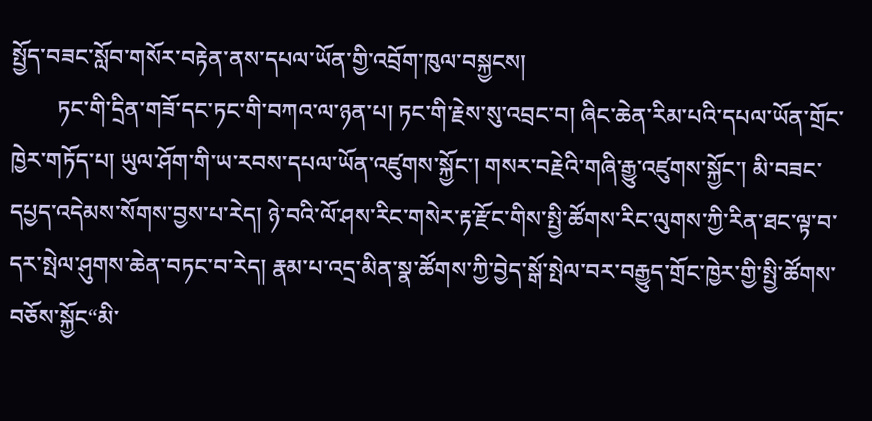སྤྱོད་བཟང་སློབ་གསོར་བརྟེན་ནས་དཔལ་ཡོན་གྱི་འབྲོག་ཁུལ་བསྐྱངས།
        ཏང་གི་དྲིན་གཟོ་དང་ཏང་གི་བཀའ་ལ་ཉན་པ། ཏང་གི་རྗེས་སུ་འབྲང་བ། ཞིང་ཆེན་རིམ་པའི་དཔལ་ཡོན་གྲོང་ཁྱེར་གཏོད་པ། ཡུལ་ཤོག་གི་ཡ་རབས་དཔལ་ཡོན་འཛུགས་སྐྱོང་། གསར་བརྗེའི་གཞི་རྒྱུ་འཛུགས་སྐྱོང་། མི་བཟང་དཔྱད་འདེམས་སོགས་བྱས་པ་རེད། ཉེ་བའི་ལོ་ཤས་རིང་གསེར་རྟ་རྫོང་གིས་སྤྱི་ཚོགས་རིང་ལུགས་ཀྱི་རིན་ཐང་ལྟ་བ་དར་སྤེལ་ཤུགས་ཆེན་བཏང་བ་རེད། རྣམ་པ་འདྲ་མིན་སྣ་ཚོགས་ཀྱི་བྱེད་སྒོ་སྤེལ་བར་བརྒྱུད་གྲོང་ཁྱེར་གྱི་སྤྱི་ཚོགས་བཅོས་སྐྱོང“མི་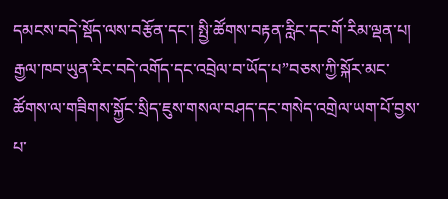དམངས་བདེ་སྡོད་ལས་བརྩོན་དང་། སྤྱི་ཚོགས་བརྟན་རླིང་དང་གོ་རིམ་ལྡན་པ། རྒྱལ་ཁབ་ཡུན་རིང་བདེ་འགོད་དང་འབྲེལ་བ་ཡོད་པ”བཅས་ཀྱི་སྐོར་མང་ཚོགས་ལ་གཟིགས་སྐྱོང་སྲིད་ཇུས་གསལ་བཤད་དང་གསེད་འགྲེལ་ཡག་པོ་བྱས་པ་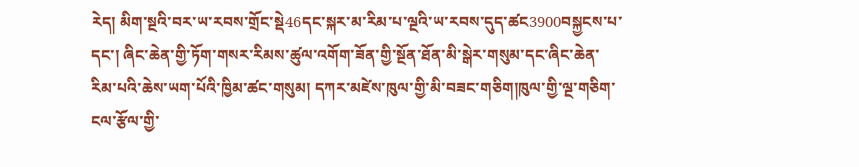རེད། མིག་སྔའི་བར་ཡ་རབས་གྲོང་སྡེ46དང་སྐར་མ་རིམ་པ་ལྔའི་ཡ་རབས་དུད་ཚང3900བསྐྱངས་པ་དང་། ཞིང་ཆེན་གྱི་ཏོག་གསར་རིམས་ཚུལ་འགོག་ཟོན་གྱི་སྔོན་ཐོན་མི་སྒེར་གསུམ་དང་ཞིང་ཆེན་རིམ་པའི་ཆེས་ཡག་པོའི་ཁྱིམ་ཚང་གསུམ། དཀར་མཛེས་ཁུལ་གྱི་མི་བཟང་གཅིག།ཁུལ་གྱི་ལྔ་གཅིག་ངལ་རྩོལ་གྱི་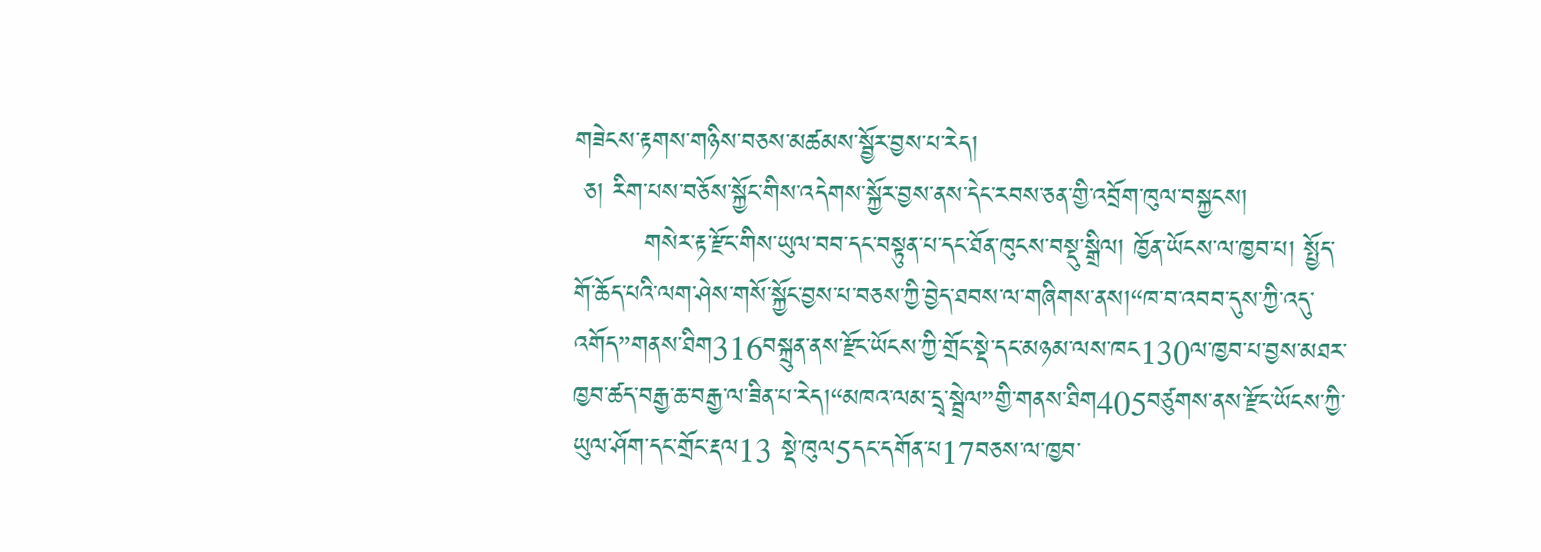གཟེངས་རྟགས་གཉིས་བཅས་མཚམས་སྦྱོར་བྱས་པ་རེད།
 ཅ། རིག་པས་བཅོས་སྐྱོང་གིས་འདེགས་སྐྱོར་བྱས་ནས་དེང་རབས་ཅན་གྱི་འབྲོག་ཁུལ་བསྐྱངས།
        གསེར་རྟ་རྫོང་གིས་ཡུལ་བབ་དང་བསྟུན་པ་དང་ཐོན་ཁུངས་བསྡུ་སྒྲིལ། ཁྱོན་ཡོངས་ལ་ཁྱབ་པ། སྤྱོད་གོ་ཆོད་པའི་ལག་ཤེས་གསོ་སྐྱོང་བྱས་པ་བཅས་ཀྱི་བྱེད་ཐབས་ལ་གཞིགས་ནས།“ཁ་བ་འབབ་དུས་ཀྱི་འདུ་འགོད”གནས་ཐིག316བསྐྲུན་ནས་རྫོང་ཡོངས་ཀྱི་གྲོང་སྡེ་དང་མཉམ་ལས་ཁང130ལ་ཁྱབ་པ་བྱས་མཐར་ཁྱབ་ཚད་བརྒྱ་ཆ་བརྒྱ་ལ་ཟིན་པ་རེད།“མཁའ་ལམ་དྲྭ་སྦྲེལ”གྱི་གནས་ཐིག405བཙུགས་ནས་རྫོང་ཡོངས་ཀྱི་ཡུལ་ཤོག་དང་གྲོང་རྡལ13 སྡེ་ཁུལ5དང་དགོན་པ17བཅས་ལ་ཁྱབ་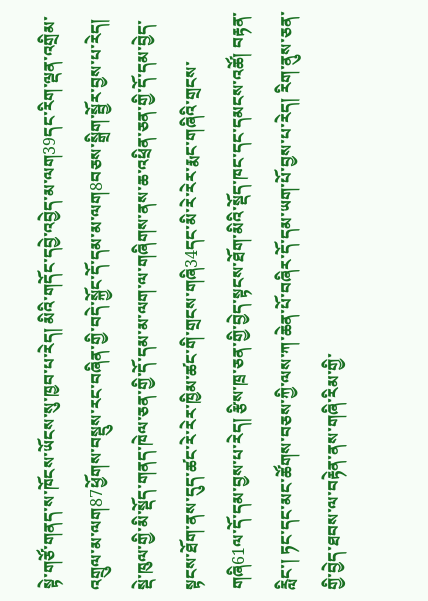སྟེ་གཙོ་གནད་ས་ཁོངས་ཡོངས་སུ་ཁྱབ་པ་རེད། མིའི་གདོང་དབྱེ་འབྱེད་མ་ལག39དང་རིག་ལྡན་འགྲིམ་འགྲུལ་མ་ལག87ཕྱོགས་བསྡུས་རང་བཞིན་གྱི་བདེ་སྐྱོང་དོ་དམ་མ་ལག8བཅས་སྒྲིག་སྦྱོར་བྱས་པ་རེད། སྡེ་ཁུལ་གྱི་མི་སྡོད་གནད་ཁེལ་ཅན་གྱི་དོ་དམ་མ་ལག་ལ་གཞིགས་ནས་ཆ་འཕྲིན་ཅན་གྱི་དོ་དམ་བྱེད་སྟངས་ཐོག་ནས་དུད་ཚང་རེ་རེར་ཁྱིམ་ཚང་གི་གྲངས་གཞི34དང་མི་རེ་རེར་རྨང་གཞིའི་གྲངས་གཞི61ལ་དོ་དམ་བྱས་པ་རེད། རྩིས་ཁྲ་ཅན་གྱི་བྱེད་སྟངས་ཐོག་མིའི་སྡོད་ཁང་དང་དམངས་འཚོ། བརྟན་རླིང་། ཏང་དང་མང་ཚོགས་བཅས་ཀྱི་ལས་ཀ་ཆེན་པོ་བཞིར་དོ་དམ་ཡག་པོ་བྱས་པ་རེད། རིག་ནུས་ཅན་གྱི་བྱེད་ཐབས་ལ་བརྟེན་ནས་གཞི་རིམ་གྱི་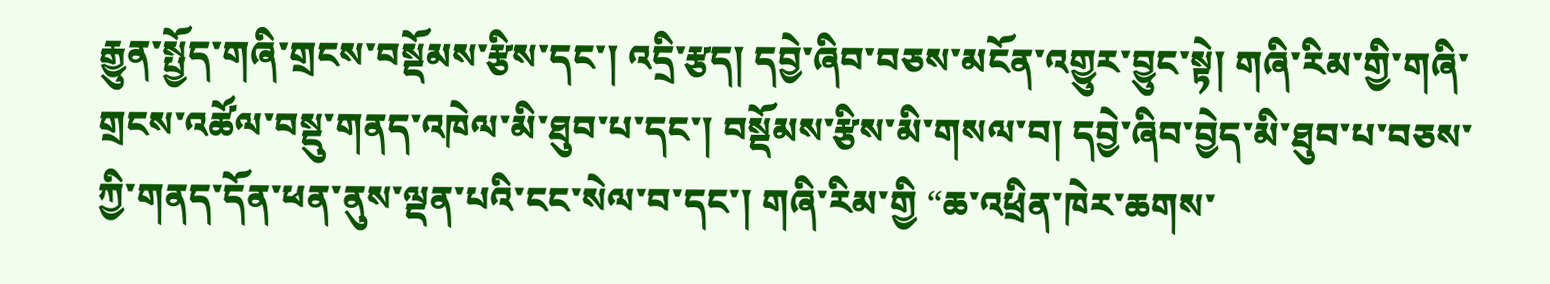རྒྱུན་སྤྱོད་གཞི་གྲངས་བསྡོམས་རྩིས་དང་། འདྲི་རྩད། དབྱེ་ཞིབ་བཅས་མངོན་འགྱུར་བྱུང་སྟེ། གཞི་རིམ་གྱི་གཞི་གྲངས་འཚོལ་བསྡུ་གནད་འཁེལ་མི་ཐུབ་པ་དང་། བསྡོམས་རྩིས་མི་གསལ་བ། དབྱེ་ཞིབ་བྱེད་མི་ཐུབ་པ་བཅས་ཀྱི་གནད་དོན་ཕན་ནུས་ལྡན་པའི་ངང་སེལ་བ་དང་། གཞི་རིམ་གྱི “ཆ་འཕྲིན་ཁེར་ཆགས་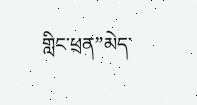གླིང་ཕྲན”མེད་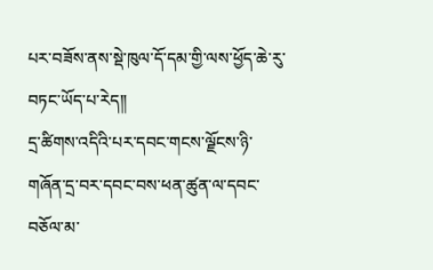པར་བཟོས་ནས་སྡེ་ཁུལ་དོ་དམ་གྱི་ལས་ཕྱོད་ཆེ་རུ་བཏང་ཡོད་པ་རེད།།
དྲ་ཚིགས་འདིའི་པར་དབང་གངས་ལྗོངས་ཉི་གཞོན་དྲ་བར་དབང་བས་ཕན་ཚུན་ལ་དབང་བཅོལ་མ་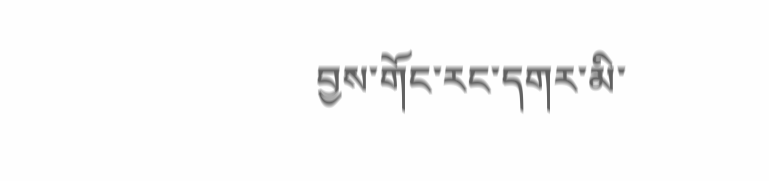བྱས་གོང་རང་དགར་མི་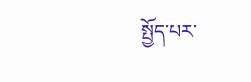སྤྱོད་པར་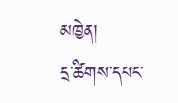མཁྱེན།
དྲ་ཚིགས་དཔང་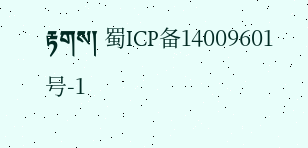རྟགས། 蜀ICP备14009601号-1